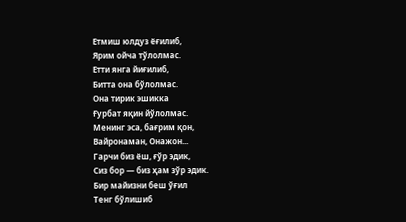Етмиш юлдуз ёғилиб,
Ярим ойча тўлолмас.
Етти янга йиғилиб,
Битта она бўлолмас.
Она тирик эшикка
Ғурбат яқин йўлолмас.
Менинг эса, бағрим қон,
Вайронаман, Онажон...
Гарчи биз ёш, ғўр эдик,
Сиз бор — биз ҳам зўр эдик.
Бир майизни беш ўғил
Тенг бўлишиб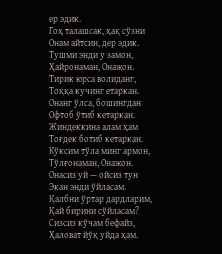ер эдик.
Гоҳ талашсак, ҳақ сўзни
Онам айтсин, дер эдик.
Тушми энди у замон,
Ҳайронаман, Онажон.
Тирик юрса волиданг,
Тоққа кучинг етаркан.
Онанг ўлса, бошингдан
Офтоб ўтиб кетаркан.
Жиндеккина алам ҳам
Тоғдек ботиб кетаркан.
Кўксим тўла минг армон,
Тўлғонаман, Онажон.
Онасиз уй — ойсиз тун
Экан энди ўйласам.
Қалбни ўртар дардларим,
Қай бирини сўйласам?
Сизсиз кўчам бефайз,
Ҳаловат йўқ уйда ҳам.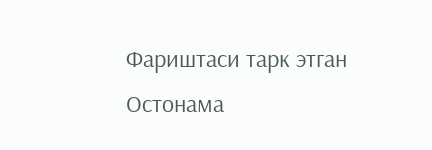Фариштаси тарк этган
Остонама